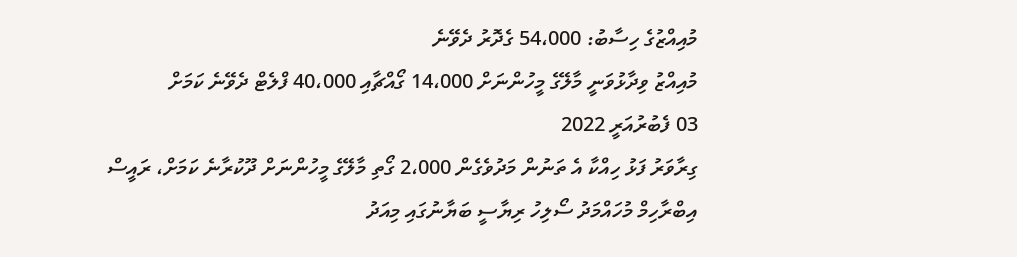މުއިއްޒުގެ ހިސާބު: 54،000 ގެދޮރު ދެވޭނެ
މުއިއްޒު ވިދާޅުވަނީ މާލޭގެ މީހުންނަށް 14،000 ގޯއްޗާއި 40،000 ފްލެޓް ދެވޭނެ ކަމަށް
03 ފެބުރުއަރީ 2022
ގިރާވަރު ފަޅު ހިއްކާ އެ ތަނުން މަދުވެގެން 2،000 ގޯތި މާލޭގެ މީހުންނަށް ދޫކުރާނެ ކަމަށް، ރައީސް އިބްރާހިމް މުހައްމަދު ސޯލިހު ރިޔާސީ ބަޔާނުގައި މިއަދު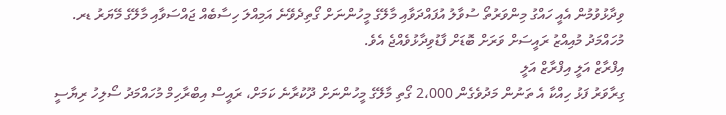ވިދާޅުވުމުން އެއީ ހައްގު މިންވަރުތޯ ސުވާލު އުފައްދަވާއި މާލޭގެ މީހުންނަށް ގޯތިދެވޭނެ އަމިއްލަ ހިސާބެއް ޖައްސަވާއި މާލޭގެ މޭޔަރު ޑރ. މުހައްމަދު މުއިއްޒު ރައީސަށް ވަރަށް ބޮޑަށް ފާޑުވިދާޅުވެއްޖެ އެވެ.
އިފްރާޒް އަލީ އިފްރާޒް އަލީ
ގިރާވަރު ފަޅު ހިއްކާ އެ ތަނުން މަދުވެގެން 2،000 ގޯތި މާލޭގެ މީހުންނަށް ދޫކުރާނެ ކަމަށް، ރައީސް އިބްރާހިމް މުހައްމަދު ސޯލިހު ރިޔާސީ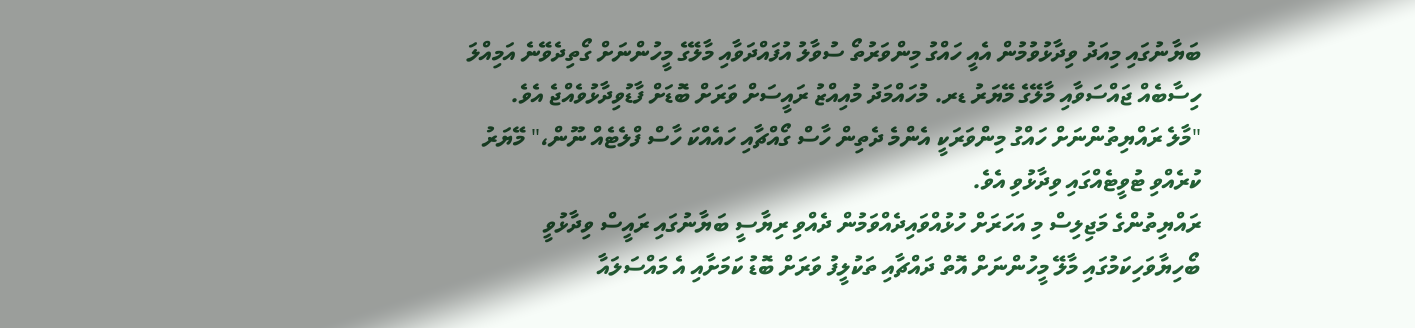ބަޔާނުގައި މިއަދު ވިދާޅުވުމުން އެއީ ހައްގު މިންވަރުތޯ ސުވާލު އުފައްދަވާއި މާލޭގެ މީހުންނަށް ގޯތިދެވޭނެ އަމިއްލަ ހިސާބެއް ޖައްސަވާއި މާލޭގެ މޭޔަރު ޑރ. މުހައްމަދު މުއިއްޒު ރައީސަށް ވަރަށް ބޮޑަށް ފާޑުވިދާޅުވެއްޖެ އެވެ.
"މާލެ ރައްޔިތުންނަށް ހައްގު މިންވަރަކީ އެންމެ ދެތިން ހާސް ގޯއްޗާއި ހައެއްކަ ހާސް ފްލެޓެއް ނޫން،" މޭޔަރު ކުރެއްވި ޓުވީޓެއްގައި ވިދާޅުވި އެވެ.
ރައްޔިތުންގެ މަޖިލިސް މި އަހަރަށް ހުޅުއްވައިދެއްވަމުން ދެއްވި ރިޔާސީ ބަޔާނުގައި ރައީސް ވިދާޅުވީ ބޯހިޔާވަހިކަމުގައި މާލޭ މީހުންނަށް އޮތް ދައްޗާއި ތަކުލީފު ވަރަށް ބޮޑު ކަމަށާއި އެ މައްސަލައާ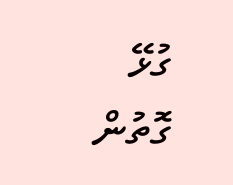ގުޅޭ ގޮތުން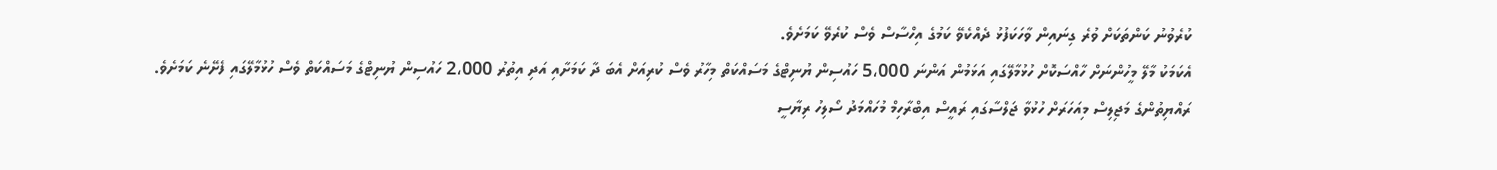ކުރެވުނު ކަންތަކަށް ވުރެ ގިނައިން ވާހަކަފުޅު ދެއްކެވޭ ކަމުގެ އިހްސާސް ވެސް ކުރެވޭ ކަމަށެވެ.
އެކަމަކު މާލޭ މީހުންނަށް ހާއްސަކޮށް ހުޅުމާލޭގައި އަޅަމުން އަންނަ 5،000 ހައުސިން ޔުނިޓްގެ މަސައްކަތް މިހާރު ވެސް ކުރިއަށް އެބަ ދާ ކަމަށާއި އަދި އިތުރު 2،000 ހައުސިން ޔުނިޓްގެ މަސައްކަތް ވެސް ހުޅުމާލޭގައި ފެށޭނެ ކަމަށެވެ.
ރައްޔިތުންގެ މަޖިލިސް މިއަހަރަށް ހުޅުވާ ޖަލްސާގައި ރައީސް އިބްރާހިމް މުހައްމަދު ސޯލިހު ރިޔާސީ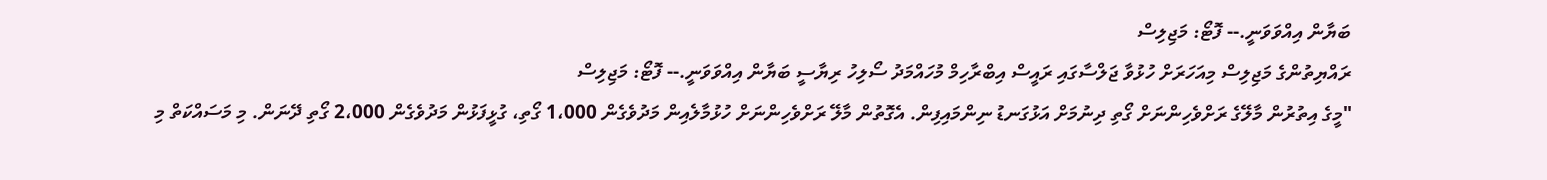ބަޔާން އިއްވަވަނީ.-- ފޮޓޯ: މަޖިލިސް
ރައްޔިތުންގެ މަޖިލިސް މިއަހަރަށް ހުޅުވާ ޖަލްސާގައި ރައީސް އިބްރާހިމް މުހައްމަދު ސޯލިހު ރިޔާސީ ބަޔާން އިއްވަވަނީ.-- ފޮޓޯ: މަޖިލިސް
"މީގެ އިތުރުން މާލޭގެ ރަށްވެހިންނަށް ގޯތި ދިނުމަށް އަޅުގަނޑު ނިންމައިފިން. އެގޮތުން މާލޭ ރަށްވެހިންނަށް ހުޅުމާލެއިން މަދުވެގެން 1،000 ގޯތި، ގުޅީފަޅުން މަދުވެގެން 2،000 ގޯތި ދޭނަން. މި މަސައްކަތް މި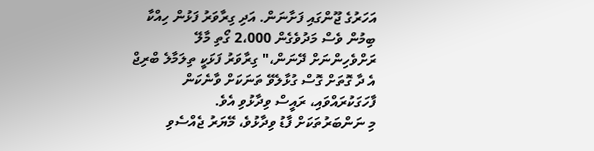އަހަރުގެ ޖޫންގައި ފަށާނަން. އަދި ގިރާވަރު ފަޅުން ހިއްކާ ބިމުން ވެސް މަދުވެގެން 2،000 ގޯތި މާލޭ ރަށްވެހިންނަށް ދޭނަން،" ގިރާވަރު ފަޅަކީ ތިލަމާލެ ބްރިޖް އެ ދާ ގޮތަށް ގޮސް ގުޅާލެވޭ ތަނަކަށް ވާނެކަން ފާހަގަކުރައްވައި، ރައީސް ވިދާޅުވި އެވެ.
މި ނަންބަރުތަކަށް ފާޑު ވިދާޅުވެ، މޭޔަރު ޖެއްސެވި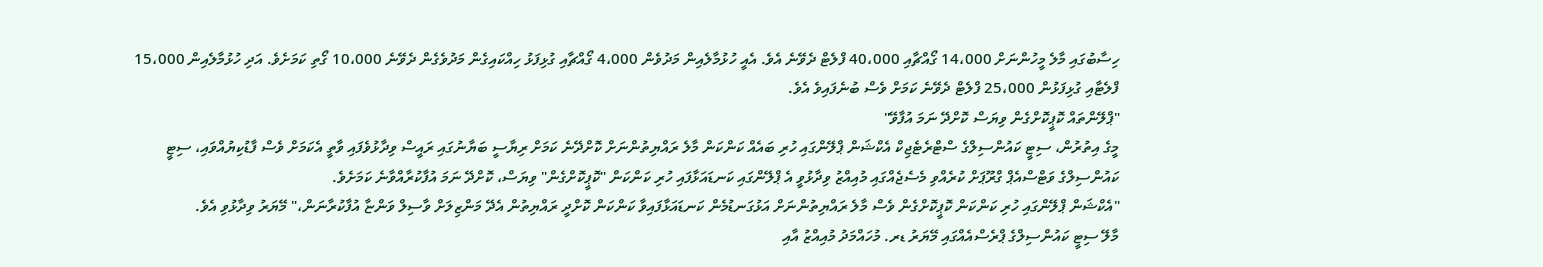ހިސާބުގައި މާލެ މީހުންނަށް 14،000 ގޯއްޗާއި 40،000 ފްލެޓް ދެވޭނެ އެވެ. އެއީ ހުޅުމާލެއިން މަދުވެން 4،000 ގޯއްޗާއި ގުޅިފަޅު ހިއްކައިގެން މަދުވެގެން ދެވޭނެ 10،000 ގޯތި ކަމަށެވެ. އަދި ހުޅުމާލެއިން 15،000 ފްލެޓާއި ގުޅިފަޅުން 25،000 ފްލެޓް ދެވޭނެ ކަމަށް ވެސް ބުނެފައިވެ އެވެ.
"ޕްލޭންތައް ކޮޕީކޮށްގެން ވިޔަސް ކޮށްދޭ ނަމަ އުފާވޭ"
މީގެ އިތުރުން، ސިޓީ ކައުންސިލްގެ ސްޓްރެޓެޖިކް އެކްޝަން ޕްލޭންގައި ހުރި ބައެއް ކަންކަން މާލެ ރައްޔިތުންނަށް ކޮށްދޭނެ ކަމަށް ރިޔާސީ ބަޔާނުގައި ރައީސް ވިދާޅުވެފައި ވާތީ އެކަމަށް ވެސް ފާޑުކިޔުއްވައި، ސިޓީ ކައުންސިލްގެ ވަޓްސްއެޕް ގްރޫޕަށް ކުރެއްވި މެސެޖެއްގައި މުއިއްޒު ވިދާޅުވީ އެ ޕްލޭންގައި ކަނޑައަޅާފައި ހުރި ކަންކަން "ކޮޕީކޮށްގެން" ވިޔަސް، ކޮށްދޭ ނަމަ އުފާކުރާއްވާނެ ކަމަށެވެ.
"އެކްޝަން ޕްލޭންގައި ހުރި ކަންކަން ކޮޕީކޮށްގެން ވެސް މާލެ ރައްޔިތުންނަށް އަޅުގަނޑުމެން ކަނޑައަޅާފައިވާ ކަންކަން ކޮށްދީ ރައްޔިތުން އެދޭ މަންޒިލަށް ވާސިލް ވަންޏާ އުފާކުރާނަން،" މޭޔަރު ވިދާޅުވި އެވެ.
މާލޭ ސިޓީ ކައުންސިލްގެ ޕްރެސްއެއްގައި މޭޔަރު ޑރ. މުހައްމަދު މުއިއްޒު އާއި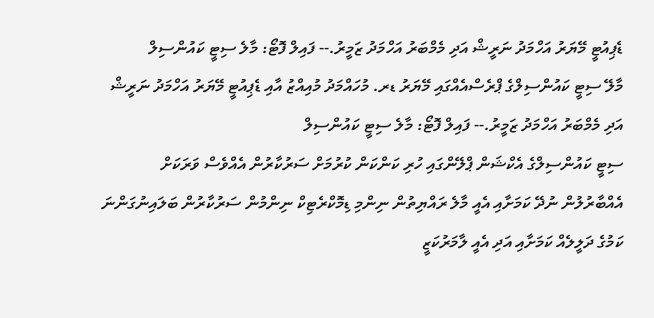ޑެޕިއުޓީ މޭޔަރު އަހްމަދު ނަރީޝް އަދި މެމްބަރު އަހްމަދު ޒަމީރު.-- ފައިލް ފޮޓޯ: މާލެ ސިޓީ ކައުންސިލް
މާލޭ ސިޓީ ކައުންސިލްގެ ޕްރެސްއެއްގައި މޭޔަރު ޑރ. މުހައްމަދު މުއިއްޒު އާއި ޑެޕިއުޓީ މޭޔަރު އަހްމަދު ނަރީޝް އަދި މެމްބަރު އަހްމަދު ޒަމީރު.-- ފައިލް ފޮޓޯ: މާލެ ސިޓީ ކައުންސިލް
ސިޓީ ކައުންސިލްގެ އެކްޝަން ޕްލޭންގައި ހުރި ކަންކަން ކުރުމަށް ސަރުކާރުން އެއްވެސް ވަރަކަށް އެއްބާރުލުން ނުދޭ ކަމަށާއި އެއީ މާލެ ރައްޔިތުން ނިންމި ޑިމޮކްރެޓިކް ނިންމުން ސަރުކާރުން ބަލައިނުގަންނަ ކަމުގެ ދަލީލެއް ކަމަށާއި އަދި އެއީ ލާމަރުކަޒީ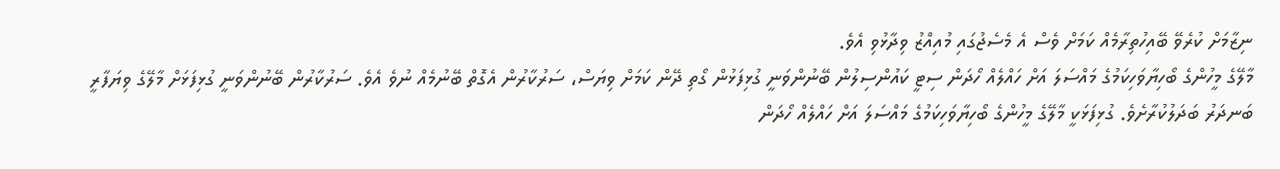ނިޒާމަށް ކުރެވޭ ބޭއިހުތިރާމެއް ކަމަށް ވެސް އެ މެސެޖުގައި މުއިއްޒު ވިދާޅުވި އެވެ.
މާލޭގެ މީހުންގެ ބޯހިޔާވަހިކަމުގެ މައްސަލަ އަށް ހައްލެއް ހޯދަން ސިޓީ ކައުންސިލުން ބޭނުންވަނީ ގުޅިފަޅުން ގޯތި ދޭން ކަމަށް ވިޔަސް، ސަރުކާރުން އެގޮތް ބޭނުމެއް ނުވެ އެވެ. ސަރުކާރުން ބޭނުންވަނީ ގުޅިފަޅަށް މާލޭގެ ވިޔަފާރީ ބަނދަރު ބަދަލުކުރާށެވެ. ގުޅިފަޅަކީ މާލޭގެ މީހުންގެ ބޯހިޔާވަހިކަމުގެ މައްސަލަ އަށް ހައްލެއް ހޯދަން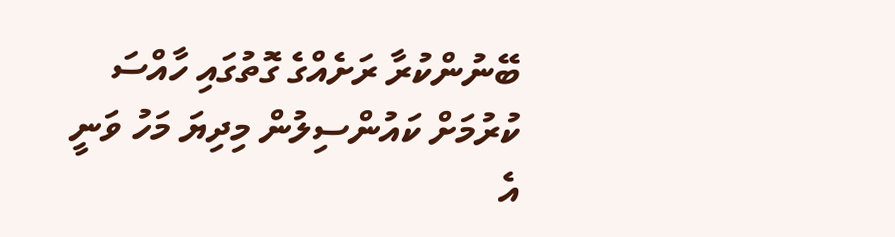ބޭނުންކުރާ ރަށެއްގެ ގޮތުގައި ހާއްސަ ކުރުމަށް ކައުންސިލުން މިދިޔަ މަހު ވަނީ އެ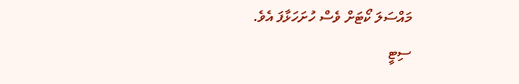މައްސަލަ ކޯޓަށް ވެސް ހުށަހަޅާފަ އެވެ.
ސިޓީ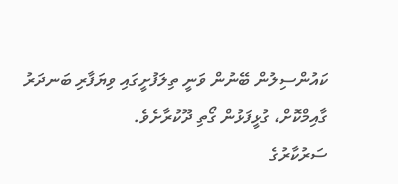ކައުންސިލުން ބޭނުން ވަނީ ތިލަފުށީގައި ވިޔަފާރި ބަނދަރު ގާއިމްކޮށް، ގުޅީފަޅުން ގޯތި ދޫކުރާށެވެ.
ސަރުކާރުގެ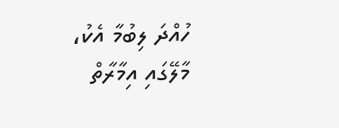ހުއްދަ ލިބުމާ އެކު، މާލޭގައި އިމާރާތް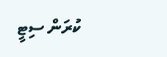ކުރަން ސިޓީ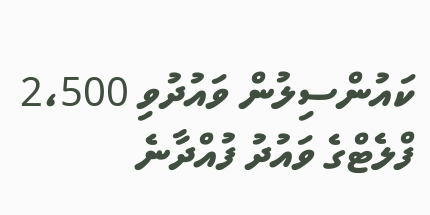ކައުންސިލުން ވައުދުވި 2،500 ފްލެޓްގެ ވައުދު ފުއްދާނެ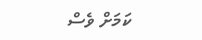ކަމަށް ވެސް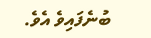ބުނެފައިވެ އެވެ.